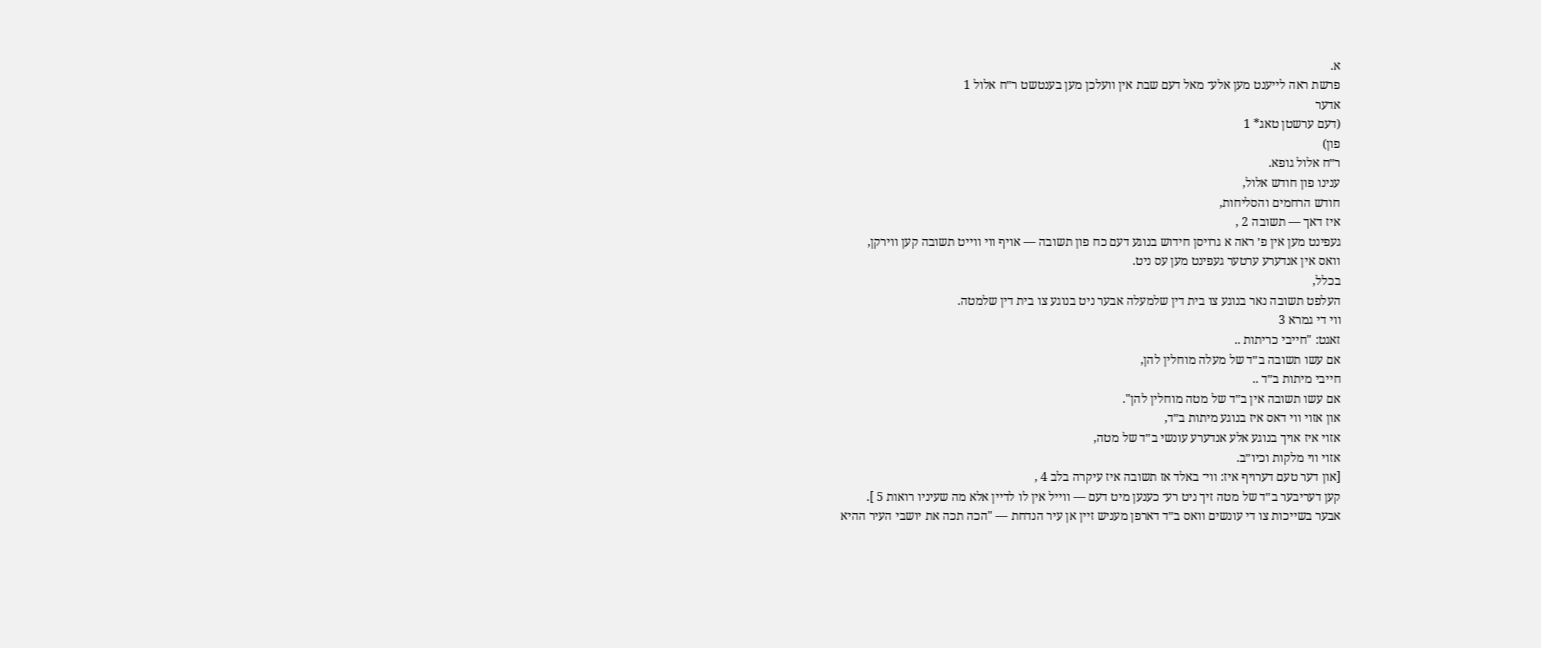א.
פרשת ראה לייענט מען אלע־ מאל דעם שבת אין וועלכן מען בענטשט ר״ח אלול 1
אדער
(דעם ערשטן טאג* 1
פון)
ר״ח אלול גופא.
ענינו פון חודש אלול,
חודש הרחמים והסליחות,
איז דאך — תשובה 2 ,
געפינט מען אין פ׳ ראה א גרויסן חידוש בנוגע דעם כח פון תשובה — אויף ווי ווייט תשובה קען ווירקן,
וואס אין אנדערע ערטער געפינט מען עס ניט.
בכלל,
העלפט תשובה נאר בנוגע צו בית דין שלמעלה אבער ניט בנוגע צו בית דין שלמטה.
ווי די גמרא 3
זאגט: "חייבי כריתות ..
אם עשו תשובה ב״ד של מעלה מוחלין להן,
חייבי מיתות ב״ד ..
אם עשו תשובה אין ב״ד של מטה מוחלין להן".
און אזוי ווי דאס איז בנוגע מיתות ב״ד,
אזוי איז אויך בנוגע אלע אנדערע עונשי ב״ד של מטה,
אזוי ווי מלקות וכיו״ב.
[און דער טעם דערויף איז: ווי־ באלד אז תשובה איז עיקרה בלב 4 ,
קען דעריבער ב״ד של מטה זיך ניט רע־ כענען מיט דעם — ווייל אין לו לדיין אלא מה שעיניו רואות 5 ].
אבער בשייכות צו די עונשים וואס ב״ד דארפן מעניש זיין אן עיר הנדחת — "הכה תכה את יושבי העיר ההיא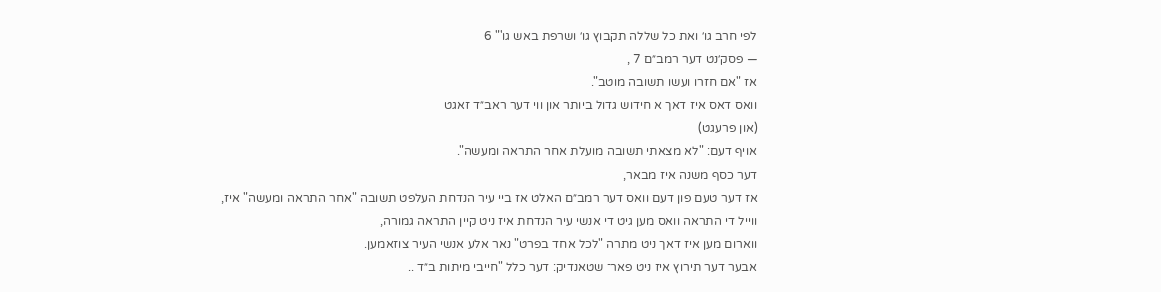לפי חרב גו׳ ואת כל שללה תקבוץ גו׳ ושרפת באש גו'" 6
— פסק׳נט דער רמב״ם 7 ,
אז "אם חזרו ועשו תשובה מוטב".
וואס דאס איז דאך א חידוש גדול ביותר און ווי דער ראב״ד זאגט
(און פרעגט)
אויף דעם: "לא מצאתי תשובה מועלת אחר התראה ומעשה".
דער כסף משנה איז מבאר,
אז דער טעם פון דעם וואס דער רמב״ם האלט אז ביי עיר הנדחת העלפט תשובה "אחר התראה ומעשה" איז,
ווייל די התראה וואס מען גיט די אנשי עיר הנדחת איז ניט קיין התראה גמורה,
ווארום מען איז דאך ניט מתרה "לכל אחד בפרט" נאר אלע אנשי העיר צוזאמען.
אבער דער תירוץ איז ניט פאר־ שטאנדיק: דער כלל "חייבי מיתות ב״ד ..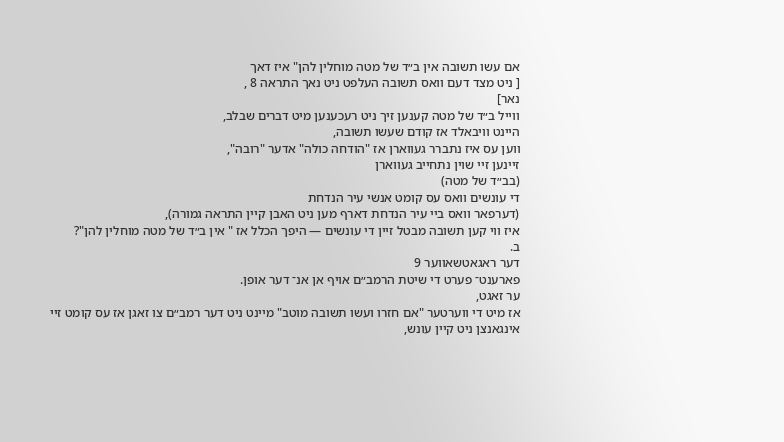אם עשו תשובה אין ב״ד של מטה מוחלין להן" איז דאך
[ ניט מצד דעם וואס תשובה העלפט ניט נאך התראה 8 ,
נאר]
ווייל ב״ד של מטה קענען זיך ניט רעכענען מיט דברים שבלב,
היינט וויבאלד אז קודם שעשו תשובה,
ווען עס איז נתברר געווארן אז "הודחה כולה" אדער "רובה",
זיינען זיי שוין נתחייב געווארן
(בב״ד של מטה)
די עונשים וואס עס קומט אנשי עיר הנדחת
(דערפאר וואס ביי עיר הנדחת דארף מען ניט האבן קיין התראה גמורה),
איז ווי קען תשובה מבטל זיין די עונשים — היפך הכלל אז " אין ב״ד של מטה מוחלין להן"?
ב.
דער ראגאטשאווער 9
פארענט־ פערט די שיטת הרמב״ם אויף אן אנ־ דער אופן.
ער זאגט,
אז מיט די ווערטער "אם חזרו ועשו תשובה מוטב" מיינט ניט דער רמב״ם צו זאגן אז עס קומט זיי אינגאנצן ניט קיין עונש,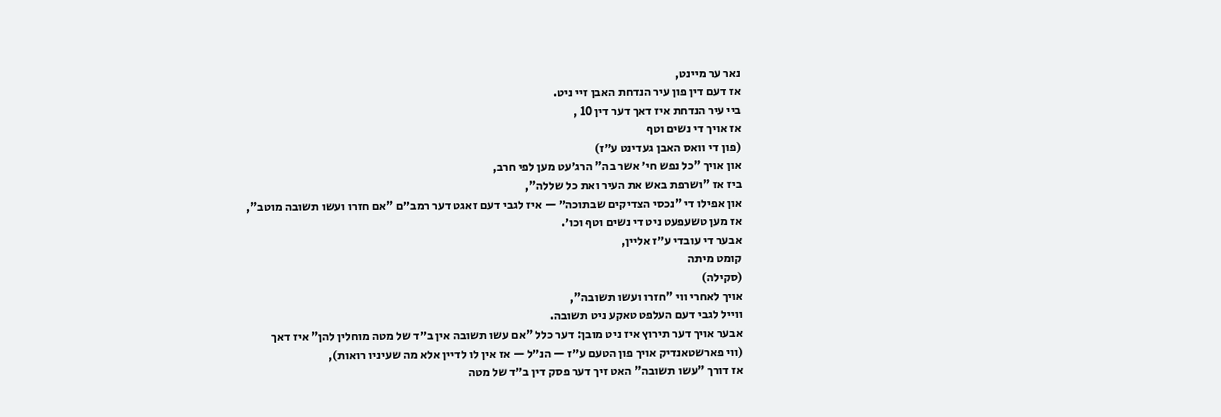נאר ער מיינט,
אז דעם דין פון עיר הנדחת האבן זיי ניט.
ביי עיר הנדחת איז דאך דער דין 10 ,
אז אויך די נשים וטף
(פון די וואס האבן געדינט ע״ז)
און אויך "כל נפש חי׳ אשר בה" הרג׳עט מען לפי חרב,
ביז אז "ושרפת באש את העיר ואת כל שללה",
און אפילו די "נכסי הצדיקים שבתוכה״ — איז לגבי דעם זאגט דער רמב״ם "אם חזרו ועשו תשובה מוטב",
אז מען טשעפעט ניט די נשים וטף וכו׳.
אבער די עובדי ע״ז אליין,
קומט מיתה
(סקילה)
אויך לאחרי ווי "חזרו ועשו תשובה",
ווייל לגבי דעם העלפט טאקע ניט תשובה.
אבער אויך דער תירוץ איז ניט מובן: דער כלל "אם עשו תשובה אין ב״ד של מטה מוחלין להן" איז דאך
(ווי פארשטאנדיק אויך פון הטעם ע״ז — הנ״ל — אז אין לו לדיין אלא מה שעיניו רואות),
אז דורך "עשו תשובה" האט זיך דער פסק דין ב״ד של מטה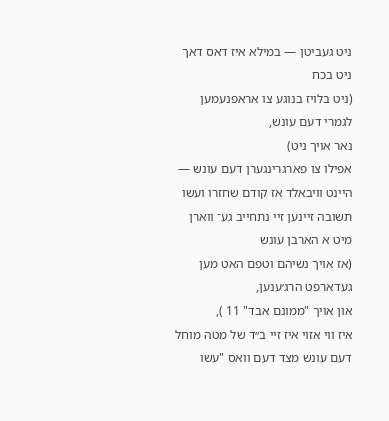ניט געביטן — במילא איז דאס דאך ניט בכח
(ניט בלויז בנוגע צו אראפנעמען לגמרי דעם עונש,
נאר אויך ניט)
אפילו צו פארגרינגערן דעם עונש — היינט וויבאלד אז קודם שחזרו ועשו תשובה זיינען זיי נתחייב גע־ ווארן מיט א הארבן עונש
(אז אויך נשיהם וטפם האט מען געדארפט הרג׳ענען,
און אויך "ממונם אבד" 11 ),
איז ווי אזוי איז זיי ב״ד של מטה מוחל דעם עונש מצד דעם וואס "עשו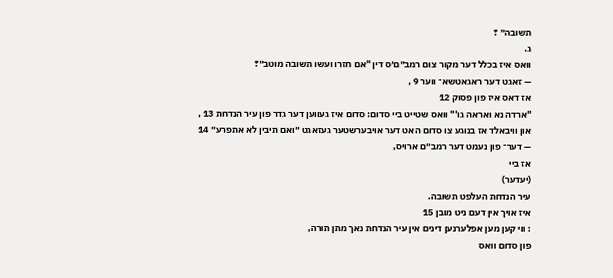תשובה״ ?
ג.
וואס איז בכלל דער מקור צום רמב״ם׳ס דין "אם חזרו ועשו תשובה מוטב״?
— זאגט דער ראגאטשא־ ווער 9 ,
אז דאס איז פון פסוק 12
"ארדה נא ואראה גו'" וואס שטייט ביי סדום: סדום איז געווען דער גדר פון עיר הנדחת 13 ,
און וויבאלד אז בנוגע צו סדום האט דער אויבערשטער געזאגט ״ואם תיבין לא אתפרע״ 14
— דער־ פון נעמט דער רמב״ם ארויס,
אז ביי
(יעדער)
עיר הנדחת העלפט תשובה.
איז אויך אין דעם ניט מובן 15
: ווי קען מען אפלערנען דינים אין עיר הנדחת נאך מתן תורה,
פון סדום וואס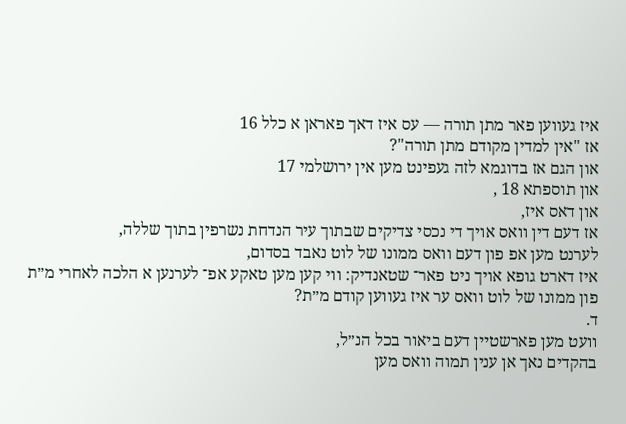איז געווען פאר מתן תורה — עס איז דאך פאראן א כלל 16
אז "אין למדין מקודם מתן תורה"?
און הגם אז בדוגמא לזה געפינט מען אין ירושלמי 17
און תוספתא 18 ,
און דאס איז,
אז דעם דין וואס אויך די נכסי צדיקים שבתוך עיר הנדחת נשרפין בתוך שללה,
לערנט מען אפ פון דעם וואס ממונו של לוט נאבד בסדום,
איז דארט גופא אויך ניט פאר־ שטאנדיק: ווי קען מען טאקע אפ־ לערנען א הלכה לאחרי מ״ת פון ממונו של לוט וואס ער איז געווען קודם מ״ת?
ד.
וועט מען פארשטיין דעם ביאור בכל הנ״ל,
בהקדים נאך אן ענין תמוה וואס מען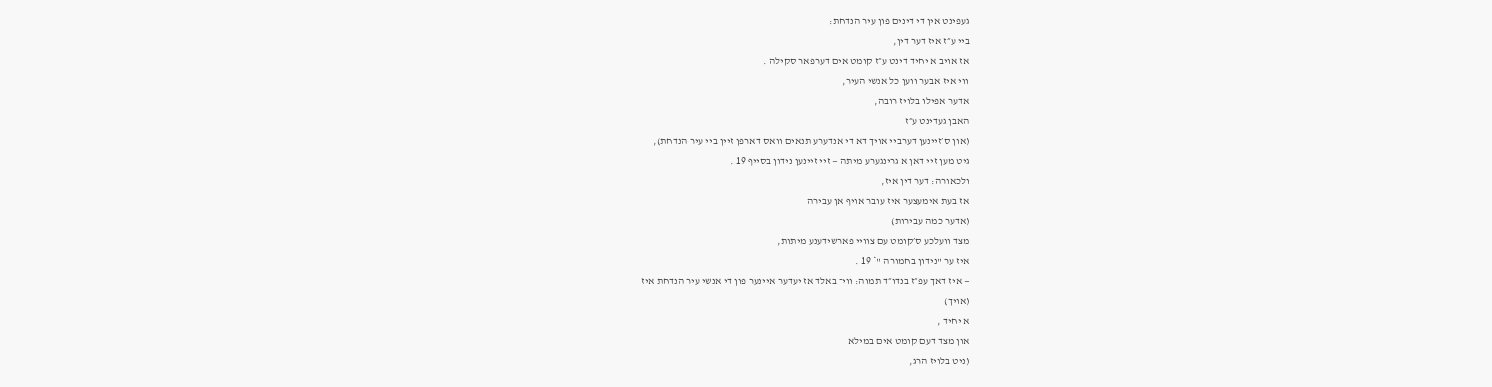געפינט אין די דינים פון עיר הנדחת:
ביי ע״ז איז דער דין,
אז אויב א יחיד דינט ע״ז קומט אים דערפאר סקילה .
ווי איז אבער ווען כל אנשי העיר,
אדער אפילו בלויז רובה,
האבן געדינט ע״ז
(און ס׳זיינען דערביי אויך דא די אנדערע תנאים וואס דארפן זיין ביי עיר הנדחת),
גיט מען זיי דאן א גרינגערע מיתה — זיי זיינען נידון בסייף 19 .
ולכאורה: דער דין איז,
אז בעת אימעצער איז עובר אויף אן עבירה
(אדער כמה עבירות)
מצד וועלכע ס׳קומט עם צוויי פארשידענע מיתות,
איז ער "נידון בחמורה "* 19 .
— איז דאך עפ״ז בנדו״ד תמוה: ווי־ באלד אז יעדער איינער פון די אנשי עיר הנדחת איז
(אויך)
א יחיד ,
און מצד דעם קומט אים במילא
(ניט בלויז הרג,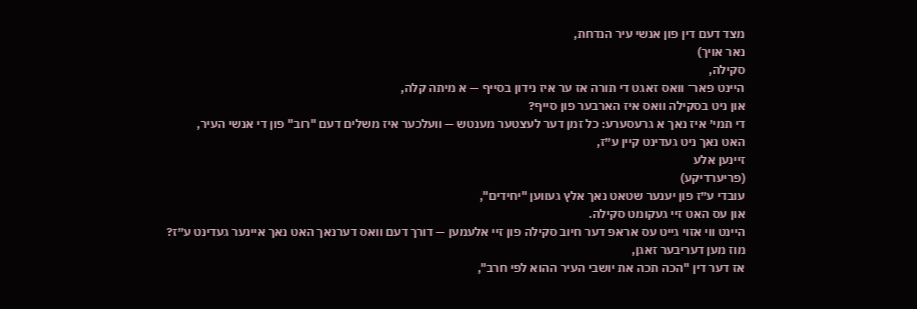מצד דעם דין פון אנשי עיר הנדחת,
נאר אויך)
סקילה,
היינט פאר־ וואס זאגט די תורה אז ער איז נידון בסייף — א מיתה קלה,
און ניט בסקילה וואס איז הארבער פון סייף?
די תמי׳ איז נאך א גרעסערע: כל זמן דער לעצטער מענטש — וועלכער איז משלים דעם "רוב" פון די אנשי העיר,
האט נאך ניט געדינט קיין ע״ז,
זיינען אלע
(פריערדיקע)
עובדי ע״ז פון יענער שטאט נאך אלץ געווען "יחידים",
און עס האט זיי געקומט סקילה.
היינט ווי אזוי גייט עס אראפ דער חיוב סקילה פון זיי אלעמען — דורך דעם וואס דערנאך האט נאך איינער געדינט ע״ז?
מוז מען דעריבער זאגן,
אז דער דין "הכה תכה את יושבי העיר ההוא לפי חרב",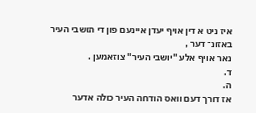איז ניט א דין אויף יעדן איינעם פון די תושבי העיר באזונ־ דער ,
נאר אויף אלע "יושבי העיר" צוזאמען .
ד.
ה.
אז דורך דעם וואס הודחה העיר כולה אדער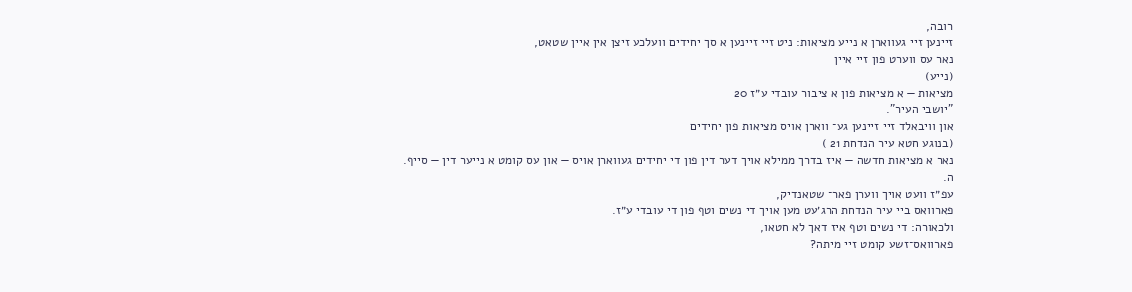רובה,
זיינען זיי געווארן א נייע מציאות: ניט זיי זיינען א סך יחידים וועלכע זיצן אין איין שטאט,
נאר עס ווערט פון זיי איין
(נייע)
מציאות — א מציאות פון א ציבור עובדי ע״ז 20
"יושבי העיר".
און וויבאלד זיי זיינען גע־ ווארן אויס מציאות פון יחידים
(בנוגע חטא עיר הנדחת 21 )
נאר א מציאות חדשה — איז בדרך ממילא אויך דער דין פון די יחידים געווארן אויס — און עס קומט א נייער דין — סייף.
ה.
עפ״ז וועט אויך ווערן פאר־ שטאנדיק,
פארוואס ביי עיר הנדחת הרג׳עט מען אויך די נשים וטף פון די עובדי ע״ז.
ולכאורה: די נשים וטף איז דאך לא חטאו,
פארוואס־זשע קומט זיי מיתה?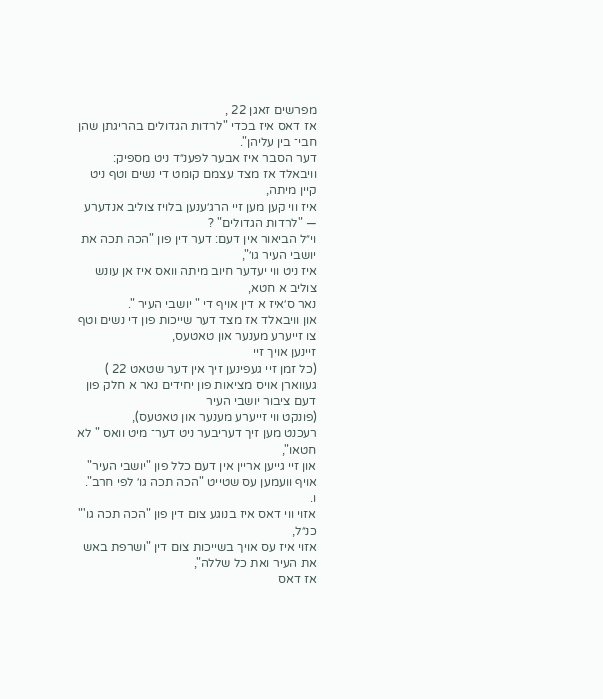מפרשים זאגן 22 ,
אז דאס איז בכדי "לרדות הגדולים בהריגתן שהן חבי־ בין עליהן".
דער הסבר איז אבער לפענ״ד ניט מספיק: וויבאלד אז מצד עצמם קומט די נשים וטף ניט קיין מיתה,
איז ווי קען מען זיי הרג׳ענען בלויז צוליב אנדערע — "לרדות הגדולים" ?
וי״ל הביאור אין דעם: דער דין פון "הכה תכה את יושבי העיר גו׳",
איז ניט ווי יעדער חיוב מיתה וואס איז אן עונש צוליב א חטא,
נאר ס׳איז א דין אויף די " יושבי העיר ".
און וויבאלד אז מצד דער שייכות פון די נשים וטף צו זייערע מענער און טאטעס,
זיינען אויך זיי
(כל זמן זיי געפינען זיך אין דער שטאט 22 )
געווארן אויס מציאות פון יחידים נאר א חלק פון דעם ציבור יושבי העיר
(פונקט ווי זייערע מענער און טאטעס),
רעכנט מען זיך דעריבער ניט דער־ מיט וואס " לא חטאו",
און זיי גייען אריין אין דעם כלל פון "יושבי העיר" אויף וועמען עס שטייט "הכה תכה גו׳ לפי חרב".
ו.
אזוי ווי דאס איז בנוגע צום דין פון "הכה תכה גו'" כנ״ל,
אזוי איז עס אויך בשייכות צום דין "ושרפת באש את העיר ואת כל שללה",
אז דאס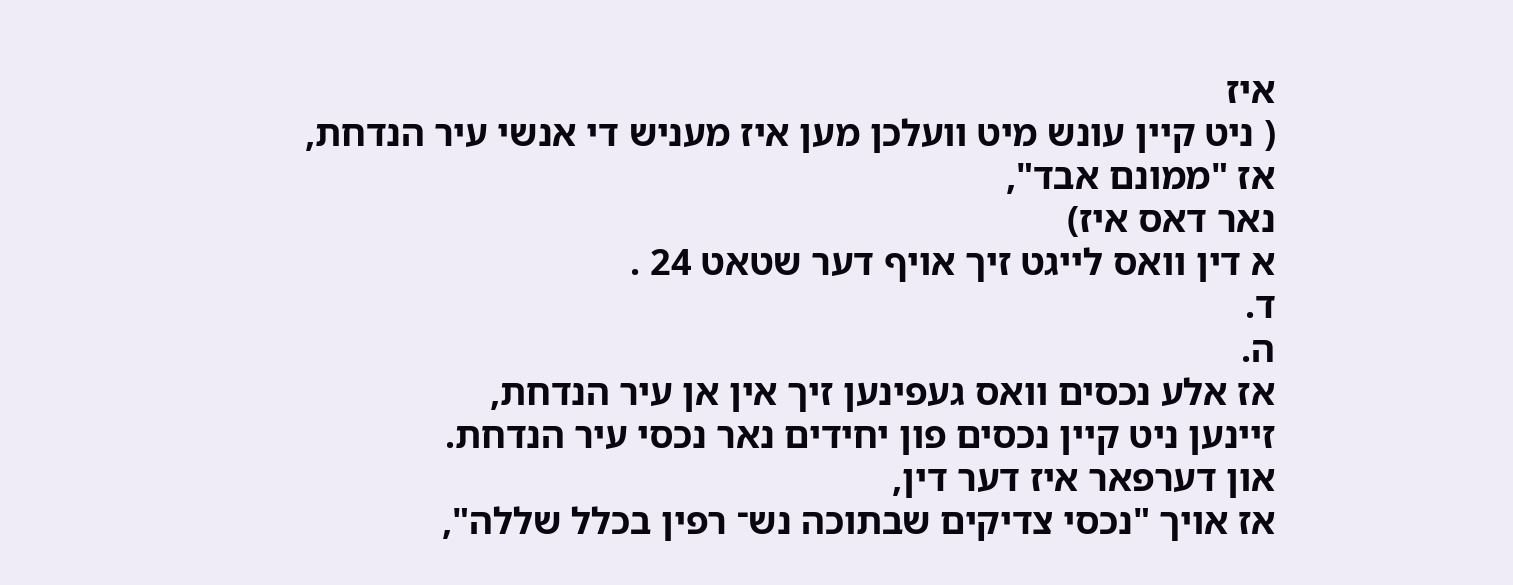איז
( ניט קיין עונש מיט וועלכן מען איז מעניש די אנשי עיר הנדחת,
אז "ממונם אבד",
נאר דאס איז)
א דין וואס לייגט זיך אויף דער שטאט 24 .
ד.
ה.
אז אלע נכסים וואס געפינען זיך אין אן עיר הנדחת,
זיינען ניט קיין נכסים פון יחידים נאר נכסי עיר הנדחת.
און דערפאר איז דער דין,
אז אויך "נכסי צדיקים שבתוכה נש־ רפין בכלל שללה",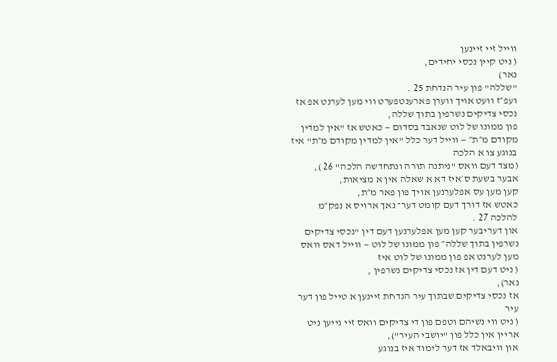ווייל זיי זיינען
( ניט קיין נכסי יחידים,
נאר)
"שללה" פון עיר הנדחת 25 .
ועפ״ז וועט אויך ווערן פארענטפערט ווי מען לערנט אפ אז נכסי צדיקים נשרפין בתוך שללה,
פון ממונו של לוט שנאבד בסדום — כאטש אז "אין למדין מקודם מ״ת״ — ווייל דער כלל "אין למדין מקודם מ״ת" איז בנוגע צו א הלכה
(מצד דעם וואס "ניתנה תורה ונתחדשה הלכה" 26 ),
אבער בשעת ס׳איז דא א שאלה אין א מציאות,
קען מען עס אפלערנען אויך פון פאר מ״ת,
כאטש אז דורך דעם קומט דער־ נאך ארויס א נפק״מ להלכה 27 .
און דעריבער קען מען אפלערנען דעם דין "נכסי צדיקים נשרפין בתוך שללה״ פון ממונו של לוט — ווייל דאס וואס מען לערנט אפ פון ממונו של לוט איז
( ניט דעם דין אז נכסי צדיקים נשרפין ,
נאר),
אז נכסי צדיקים שבתוך עיר הנדחת זיינען א טייל פון דער עיר
( ניט ווי נשיהם וטפם פון די צדיקים וואס זיי גייען ניט אריין אין כלל פון "יושבי העיר"),
און וויבאלד אז דער לימוד איז בנוגע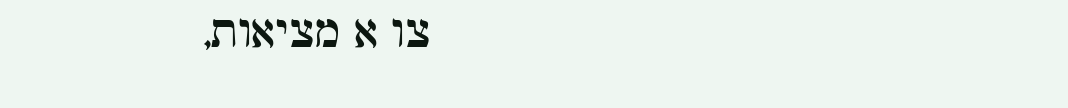צו א מציאות,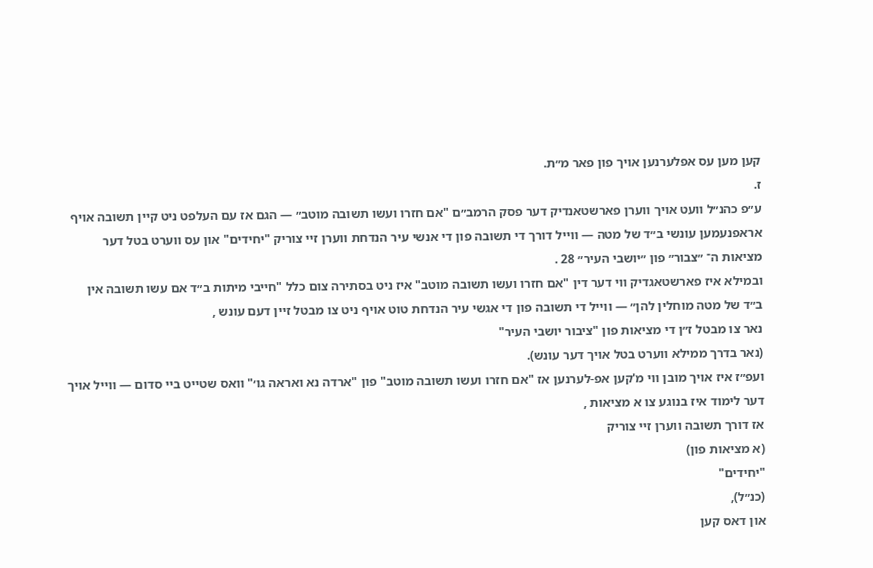קען מען עס אפלערנען אויך פון פאר מ״ת.
ז.
ע״פ כהנ״ל וועט אויך ווערן פארשטאנדיק דער פסק הרמב״ם "אם חזרו ועשו תשובה מוטב״ — הגם אז עם העלפט ניט קיין תשובה אויף אראפנעמען עונשי ב״ד של מטה — ווייל דורך די תשובה פון די אנשי עיר הנדחת ווערן זיי צוריק "יחידים" און עס ווערט בטל דער מציאות ה־ ״צבור״ פון ״יושבי העיר״ 28 .
ובמילא איז פארשטאגדיק ווי דער דין "אם חזרו ועשו תשובה מוטב" איז ניט בסתירה צום כלל "חייבי מיתות ב״ד אם עשו תשובה אין ב״ד של מטה מוחלין להן״ — ווייל די תשובה פון די אגשי עיר הנדחת טוט אויף ניט צו מבטל זיין דעם עונש ,
נאר צו מבטל ז״ן די מציאות פון "ציבור יושבי העיר"
(נאר בדרך ממילא ווערט בטל אויך דער עונש).
ועפ״ז איז אויך מובן ווי מ'קען אפ-לערנען אז "אם חזרו ועשו תשובה מוטב" פון "ארדה נא ואראה גו׳" וואס שטייט ביי סדום — ווייל אויך דער לימוד איז בנוגע צו א מציאות ,
אז דורך תשובה ווערן זיי צוריק
(א מציאות פון)
"יחידים"
(כנ״ל),
און דאס קען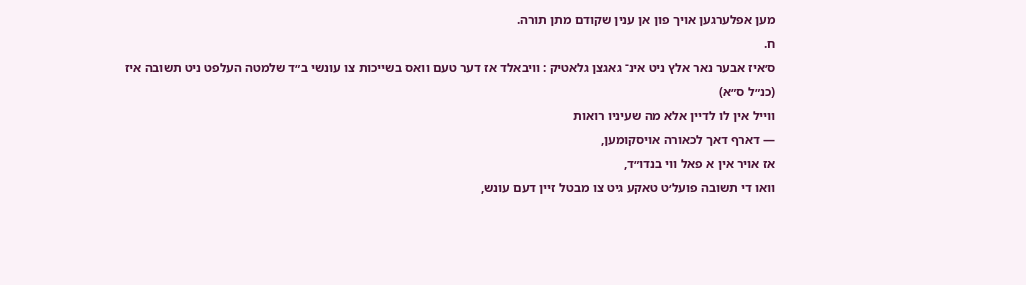מען אפלערגען אויך פון אן ענין שקודם מתן תורה.
ח.
ס׳איז אבער נאר אלץ ניט אינ־ גאגצן גלאטיק : וויבאלד אז דער טעם וואס בשייכות צו עונשי ב״ד שלמטה העלפט ניט תשובה איז
(כנ״ל ס״א)
ווייל אין לו לדיין אלא מה שעיניו רואות
— דארף דאך לכאורה אויסקומען,
אז אויר אין א פאל ווי בנדו״ד,
וואו די תשובה פועל׳ט טאקע גיט צו מבטל זיין דעם עונש,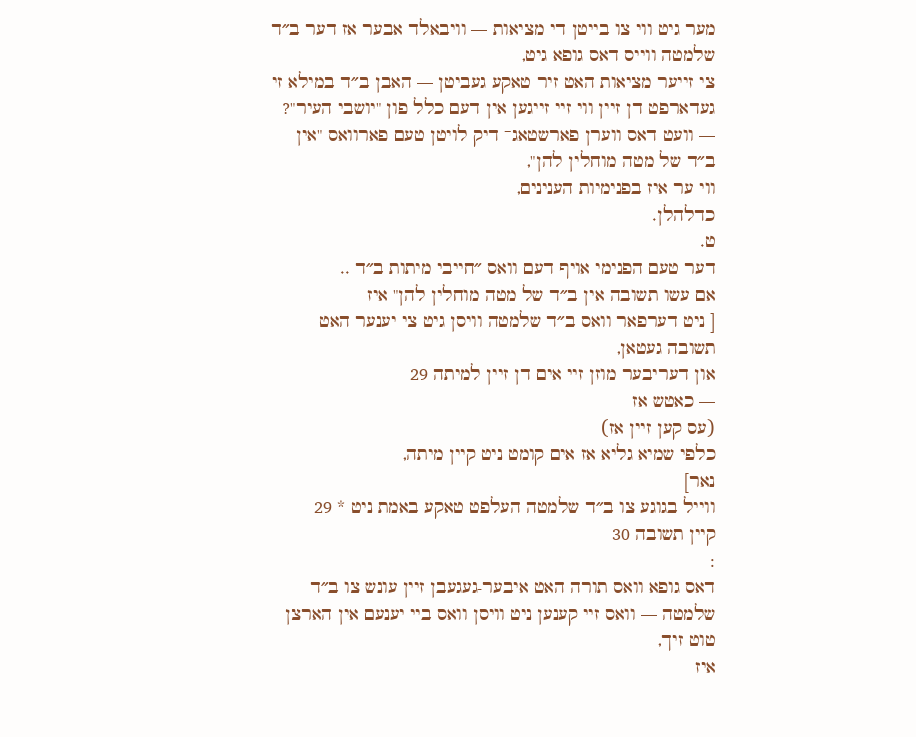מער גיט ווי צו בייטן די מציאות — וויבאלד אבער אז דער ב״ד שלמטה ווייס דאס גופא גיט,
צי זייער מציאות האט זיר טאקע געביטן — האבן ב״ד במילא זי געדארפט דן זיין ווי זיי זייגען אין דעם כלל פון "יושבי העיר"?
— וועט דאס ווערן פארשטאג־ דיק לויטן טעם פארוואס "אין ב״ד של מטה מוחלין להן",
ווי ער איז בפנימיות הענינים,
כדלהלן.
ט.
דער טעם הפנימי אויף דעם וואס ״חייבי מיתות ב״ד ..
אם עשו תשובה אין ב״ד של מטה מוחלין להן" איז
[ ניט דערפאר וואס ב״ד שלמטה וויסן גיט צי יענער האט תשובה געטאן,
און דעריבער מוזן זיי אים דן זיין למיתה 29
— כאטש אז
(עס קען זיין אז)
כלפי שמיא גליא אז אים קומט ניט קיין מיתה,
נאר]
ווייל בגוגע צו ב״ד שלמטה העלפט טאקע באמת ניט * 29
קיין תשובה 30
:
דאס גופא וואס תורה האט איבער-געגעבן זיין עונש צו ב״ד שלמטה — וואס זיי קענען ניט וויסן וואס ביי יענעם אין הארצן טוט זיך,
איז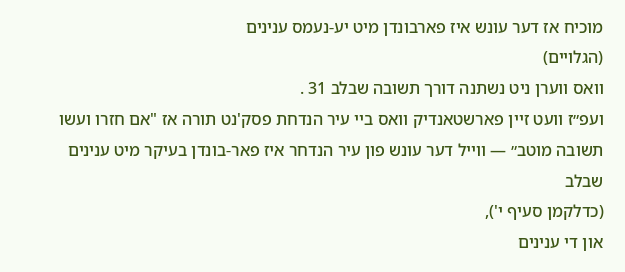מוכיח אז דער עונש איז פארבונדן מיט יע-נעמס ענינים
(הגלויים)
וואס ווערן ניט נשתנה דורך תשובה שבלב 31 .
ועפ״ז וועט זיין פארשטאנדיק וואס ביי עיר הנדחת פסק'נט תורה אז "אם חזרו ועשו תשובה מוטב״ — ווייל דער עונש פון עיר הנדחר איז פאר-בונדן בעיקר מיט ענינים שבלב
(כדלקמן סעיף י'),
און די ענינים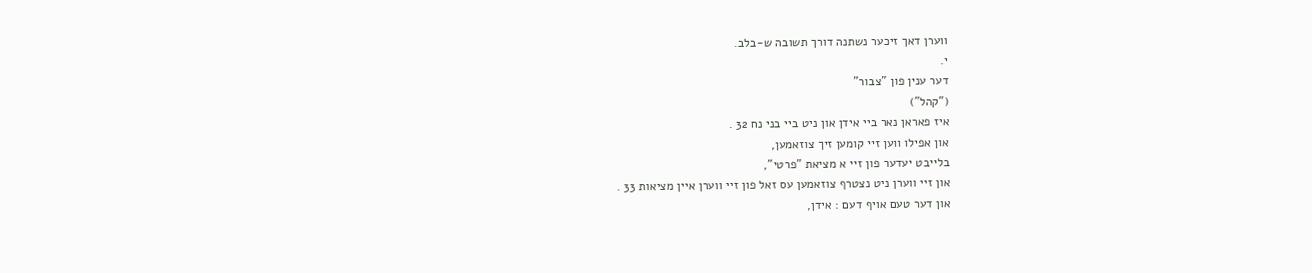ווערן דאך זיכער נשתנה דורך תשובה ש-בלב.
י.
דער ענין פון "צבור"
("קהל")
איז פאראן נאר ביי אידן און ניט ביי בני נח 32 .
און אפילו ווען זיי קומען זיך צוזאמען,
בלייבט יעדער פון זיי א מציאת "פרטי",
און זיי ווערן ניט נצטרף צוזאמען עס זאל פון זיי ווערן איין מציאות 33 .
און דער טעם אויף דעם : אידן,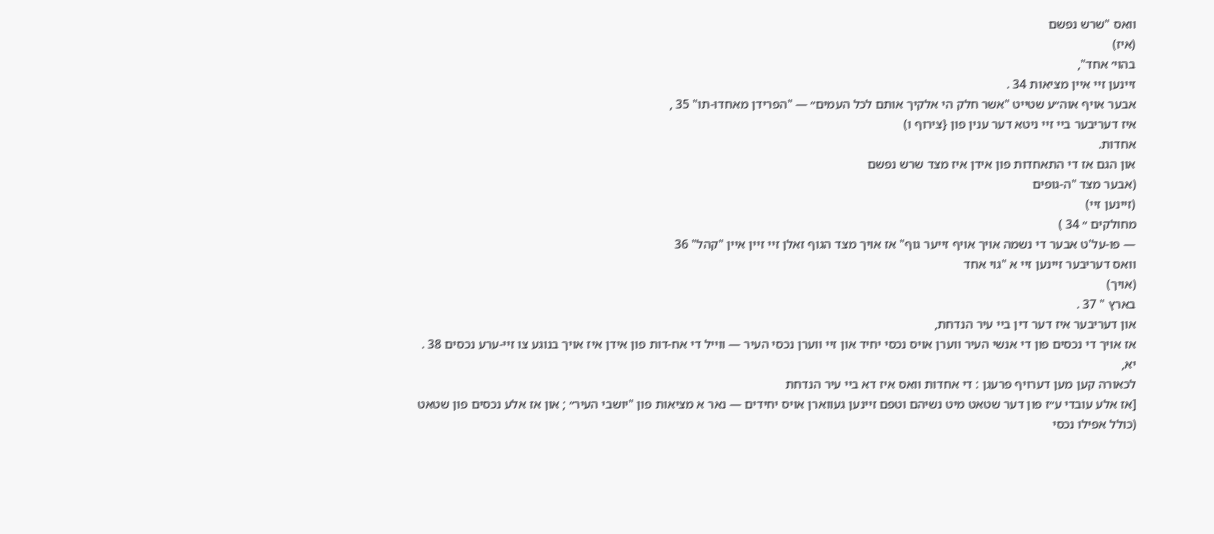וואס "שרש נפשם
(איז)
בהוי׳ אחד",
זיינען זיי איין מציאות 34 .
אבער אויף אוה״ע שטייט "אשר חלק הי אלקיך אותם לכל העמים״ — "הפרידן מאחדו-תו" 35 ,
איז דעריבער ביי זיי ניטא דער ענין פון {צירוף ו)
אחדות.
און הגם אז די התאחדות פון אידן איז מצד שרש נפשם
(אבער מצד "ה-גופים
(זיינען זיי)
מחולקים ״ 34 )
— פו-על'ט אבער די נשמה אויך אויף זייער גוף" אז אויך מצד הגוף זאלן זיי זיין איין "קהל" 36
וואס דעריבער זיינען זיי א "גוי אחד
(אויך)
בארץ " 37 .
און דעריבער איז דער דין ביי עיר הנדחת,
אז אויך די נכסים פון די אנשי העיר ווערן אויס נכסי יחיד און זיי ווערן נכסי העיר — ווייל די אח-דות פון אידן איז אויך בנוגע צו זיי-ערע נכסים 38 .
יא,
לכאורה קען מען דערויף פרעגן : די אחדות וואס איז דא ביי עיר הנדחת
[אז אלע עובדי ע״ז פון דער שטאט מיט נשיהם וטפם זיינען געווארן אויס יחידים — נאר א מציאות פון "יושבי העיר״ ; און אז אלע נכסים פון שטאט
(כולל אפילו נכסי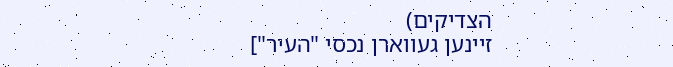הצדיקים)
זיינען געווארן נכסי "העיר"]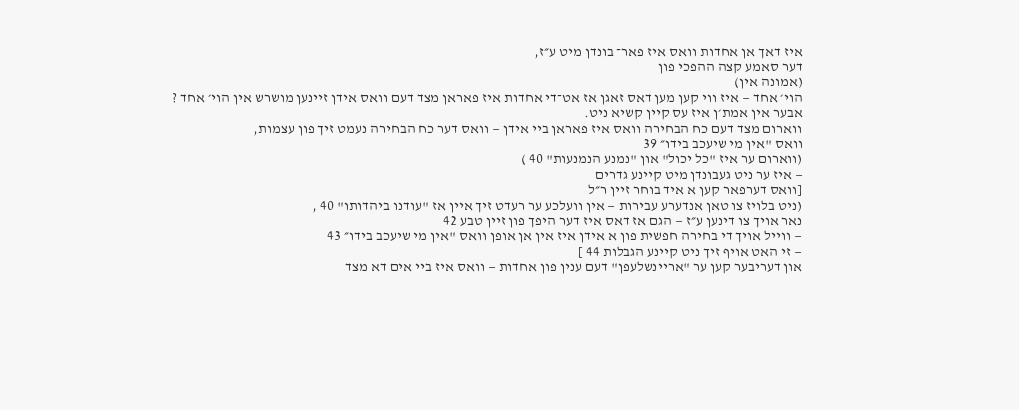איז דאך אן אחדות וואס איז פאר־ בונדן מיט ע״ז,
דער סאמע קצה ההפכי פון
(אמונה אין)
הוי׳ אחד — איז ווי קען מען דאס זאגן אז אט־די אחדות איז פאראן מצד דעם וואס אידן זיינען מושרש אין הוי׳ אחד ?
אבער אין אמת׳ן איז עס קיין קשיא ניט.
ווארום מצד דעם כח הבחירה וואס איז פאראן ביי אידן — וואס דער כח הבחירה נעמט זיך פון עצמות,
וואס "אין מי שיעכב בידו״ 39
(ווארום ער איז "כל יכול" און "נמנע הנמנעות" 40 )
— איז ער ניט געבונדן מיט קיינע גדרים
[וואס דערפאר קען א איד בוחר זיין ר״ל
(ניט בלויז צו טאן אנדערע עבירות — אין וועלכע ער רעדט זיך איין אז "עודנו ביהדותו" 40 ,
נאר אויך צו דינען ע״ז — הגם אז דאס איז דער היפך פון זיין טבע 42
— ווייל אויך די בחירה חפשית פון א אידן איז אין אן אופן וואס "אין מי שיעכב בידו״ 43
— זי האט אויף זיך ניט קיינע הגבלות 44 ]
און דעריבער קען ער "אריינשלעפן" דעם ענין פון אחדות — וואס איז ביי אים דא מצד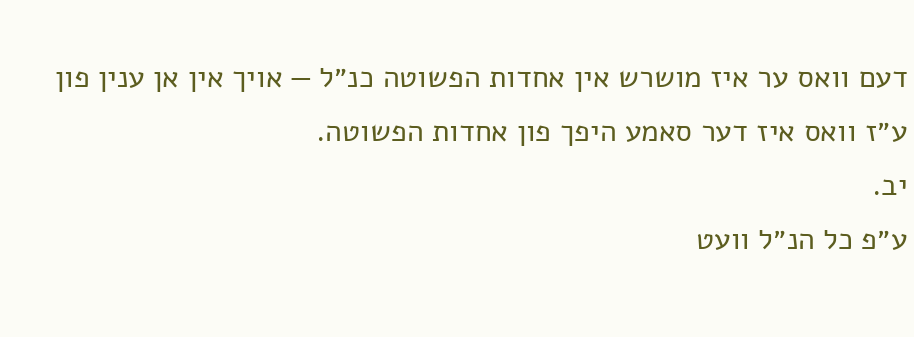דעם וואס ער איז מושרש אין אחדות הפשוטה כנ״ל — אויך אין אן ענין פון ע״ז וואס איז דער סאמע היפך פון אחדות הפשוטה.
יב.
ע״פ כל הנ״ל וועט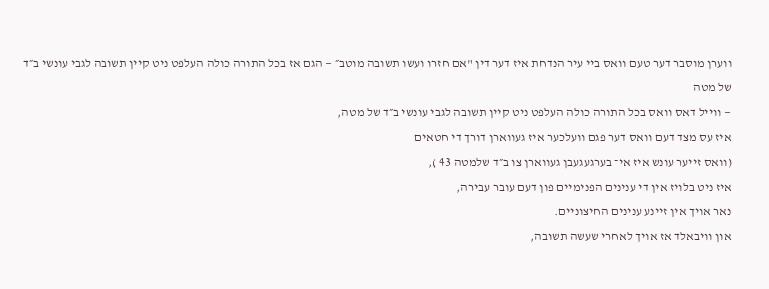ווערן מוסבר דער טעם וואס ביי עיר הנדחת איז דער דין "אם חזרו ועשו תשובה מוטב״ — הגם אז בכל התורה כולה העלפט ניט קיין תשובה לגבי עונשי ב״ד של מטה
— ווייל דאס וואס בכל התורה כולה העלפט ניט קיין תשובה לגבי עונשי ב״ד של מטה,
איז עס מצד דעם וואס דער פגם וועלכער איז געווארן דורך די חטאים
(וואס זייער עונש איז אי־ בערגעגעבן געווארן צו ב״ד שלמטה 43 ),
איז ניט בלויז אין די ענינים הפנימיים פון דעם עובר עבירה,
נאר אויך אין זיינע ענינים החיצוניים.
און וויבאלד אז אויך לאחרי שעשה תשובה,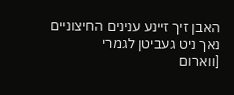האבן זיך זיינע ענינים החיצוניים נאך ניט געביטן לגמרי
[ווארום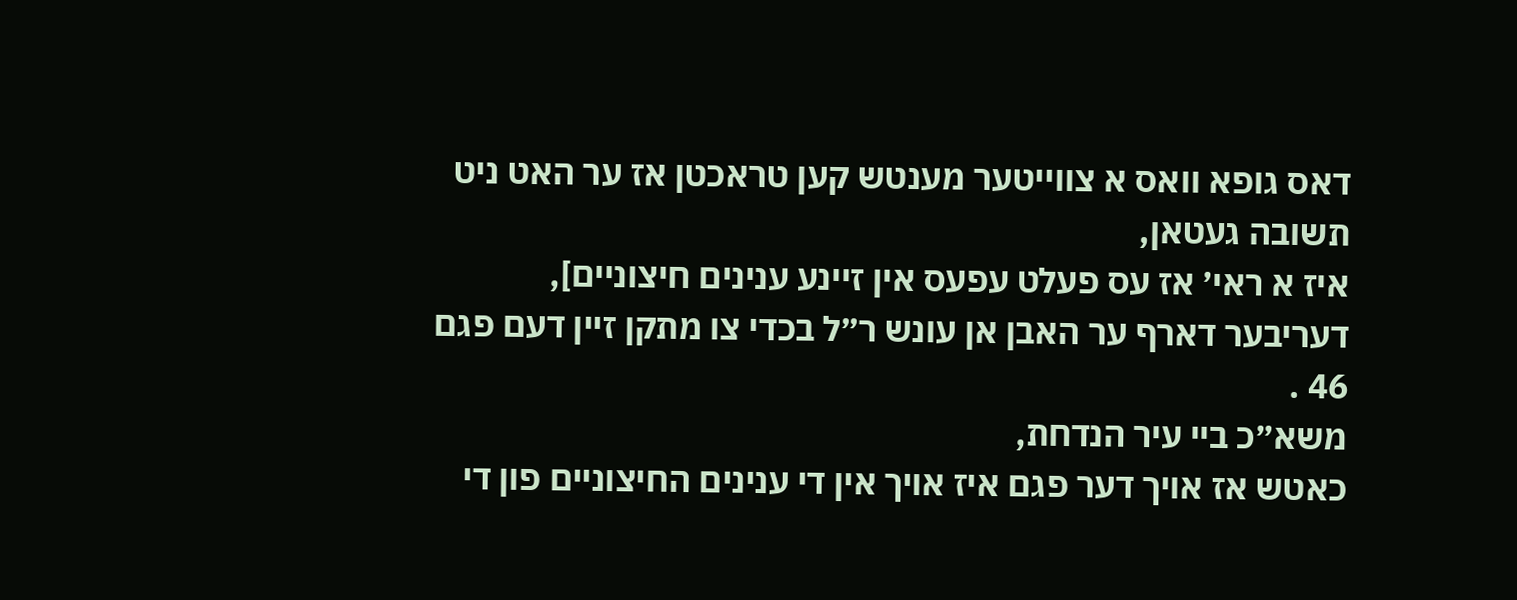דאס גופא וואס א צווייטער מענטש קען טראכטן אז ער האט ניט תשובה געטאן,
איז א ראי׳ אז עס פעלט עפעס אין זיינע ענינים חיצוניים],
דעריבער דארף ער האבן אן עונש ר״ל בכדי צו מתקן זיין דעם פגם 46 .
משא״כ ביי עיר הנדחת,
כאטש אז אויך דער פגם איז אויך אין די ענינים החיצוניים פון די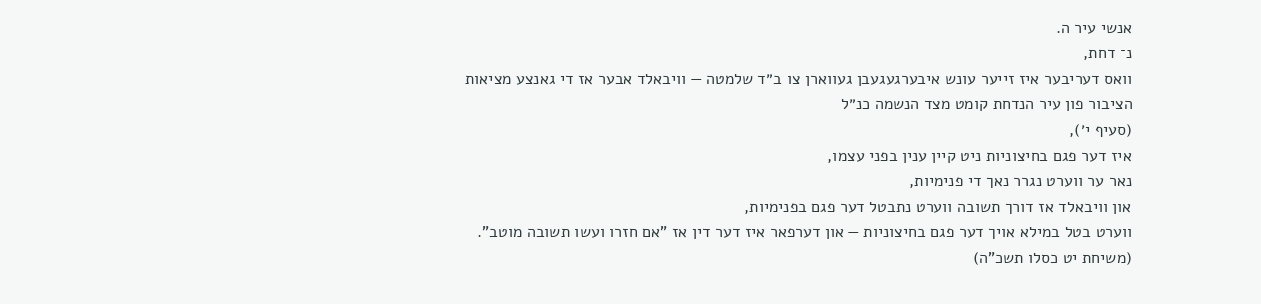אנשי עיר ה.
נ־ דחת,
וואס דעריבער איז זייער עונש איבערגעגעבן געווארן צו ב״ד שלמטה — וויבאלד אבער אז די גאנצע מציאות הציבור פון עיר הנדחת קומט מצד הנשמה כנ״ל
(סעיף י׳),
איז דער פגם בחיצוניות ניט קיין ענין בפני עצמו,
נאר ער ווערט נגרר נאך די פנימיות,
און וויבאלד אז דורך תשובה ווערט נתבטל דער פגם בפנימיות,
ווערט בטל במילא אויך דער פגם בחיצוניות — און דערפאר איז דער דין אז "אם חזרו ועשו תשובה מוטב".
(משיחת יט כסלו תשכ"ה)